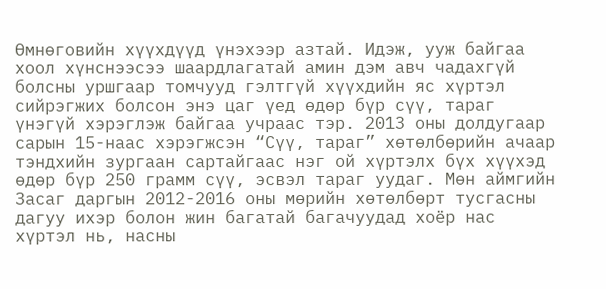Өмнөговийн хүүхдүүд үнэхээр азтай. Идэж, ууж байгаа хоол хүнснээсээ шаардлагатай амин дэм авч чадахгүй болсны уршгаар томчууд гэлтгүй хүүхдийн яс хүртэл сийрэгжих болсон энэ цаг үед өдөр бүр сүү, тараг үнэгүй хэрэглэж байгаа учраас тэр. 2013 оны долдугаар сарын 15-наас хэрэгжсэн “Сүү, тараг” хөтөлбөрийн ачаар тэндхийн зургаан сартайгаас нэг ой хүртэлх бүх хүүхэд өдөр бүр 250 грамм сүү, эсвэл тараг уудаг. Мөн аймгийн Засаг даргын 2012-2016 оны мөрийн хөтөлбөрт тусгасны дагуу ихэр болон жин багатай багачуудад хоёр нас хүртэл нь, насны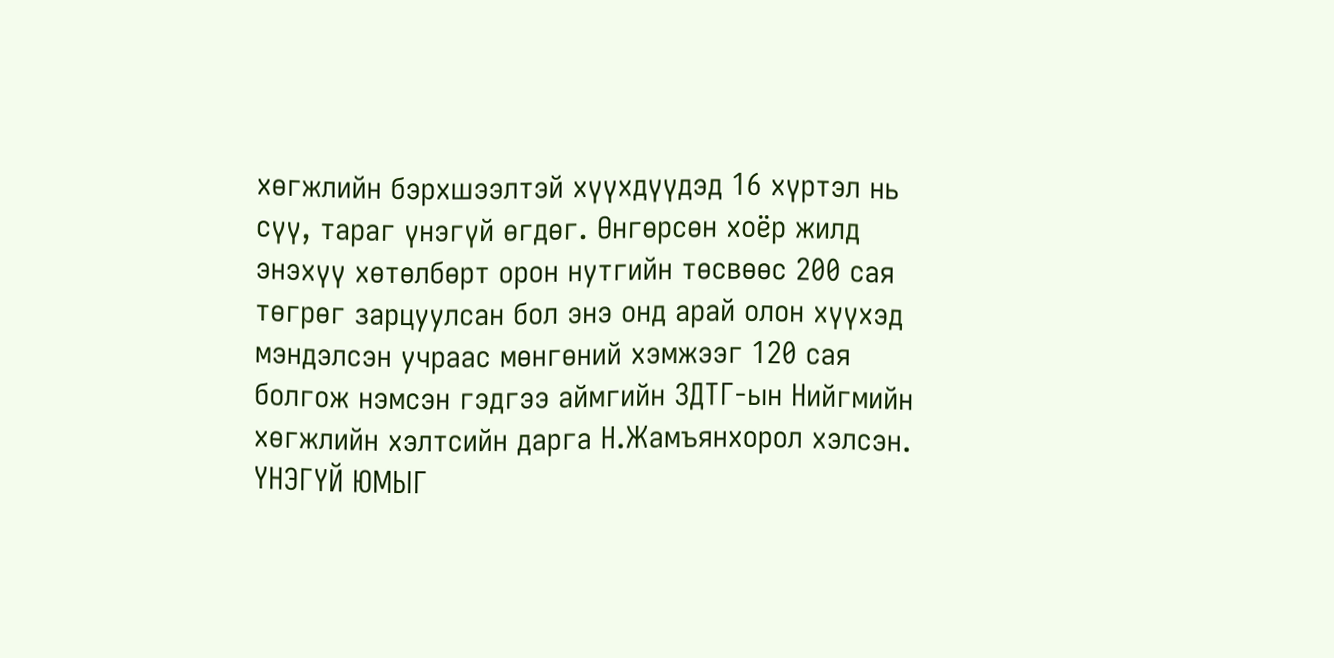хөгжлийн бэрхшээлтэй хүүхдүүдэд 16 хүртэл нь сүү, тараг үнэгүй өгдөг. Өнгөрсөн хоёр жилд энэхүү хөтөлбөрт орон нутгийн төсвөөс 200 сая төгрөг зарцуулсан бол энэ онд арай олон хүүхэд мэндэлсэн учраас мөнгөний хэмжээг 120 сая болгож нэмсэн гэдгээ аймгийн ЗДТГ-ын Нийгмийн хөгжлийн хэлтсийн дарга Н.Жамъянхорол хэлсэн.
ҮНЭГҮЙ ЮМЫГ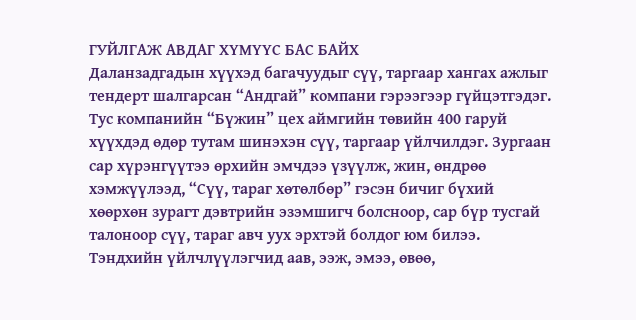ГУЙЛГАЖ АВДАГ ХҮМҮҮС БАС БАЙХ
Даланзадгадын хүүхэд багачуудыг сүү, таргаар хангах ажлыг тендерт шалгарсан “Андгай” компани гэрээгээр гүйцэтгэдэг. Тус компанийн “Бүжин” цех аймгийн төвийн 400 гаруй хүүхдэд өдөр тутам шинэхэн сүү, таргаар үйлчилдэг. Зургаан сар хүрэнгүүтээ өрхийн эмчдээ үзүүлж, жин, өндрөө хэмжүүлээд, “Сүү, тараг хөтөлбөр” гэсэн бичиг бүхий хөөрхөн зурагт дэвтрийн эзэмшигч болсноор, сар бүр тусгай талоноор сүү, тараг авч уух эрхтэй болдог юм билээ. Тэндхийн үйлчлүүлэгчид аав, ээж, эмээ, өвөө,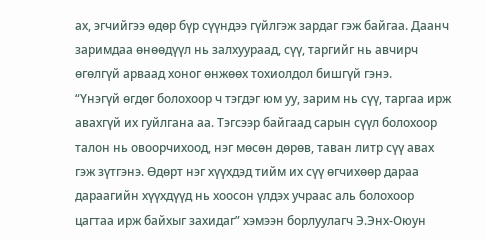ах, эгчийгээ өдөр бүр сүүндээ гүйлгэж зардаг гэж байгаа. Даанч заримдаа өнөөдүүл нь залхуураад, сүү, таргийг нь авчирч өгөлгүй арваад хоног өнжөөх тохиолдол бишгүй гэнэ.
“Үнэгүй өгдөг болохоор ч тэгдэг юм уу, зарим нь сүү, таргаа ирж авахгүй их гуйлгана аа. Тэгсээр байгаад сарын сүүл болохоор талон нь овоорчихоод, нэг мөсөн дөрөв, таван литр сүү авах гэж зүтгэнэ. Өдөрт нэг хүүхдэд тийм их сүү өгчихөөр дараа дараагийн хүүхдүүд нь хоосон үлдэх учраас аль болохоор цагтаа ирж байхыг захидаг” хэмээн борлуулагч Э.Энх-Оюун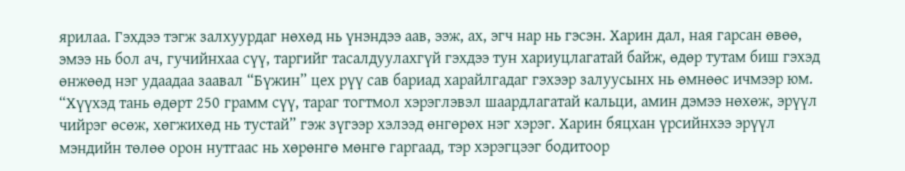ярилаа. Гэхдээ тэгж залхуурдаг нөхөд нь үнэндээ аав, ээж, ах, эгч нар нь гэсэн. Харин дал, ная гарсан өвөө, эмээ нь бол ач, гучийнхаа сүү, таргийг тасалдуулахгүй гэхдээ тун хариуцлагатай байж, өдөр тутам биш гэхэд өнжөөд нэг удаадаа заавал “Бүжин” цех рүү сав бариад харайлгадаг гэхээр залуусынх нь өмнөөс ичмээр юм.
“Хүүхэд тань өдөрт 250 грамм сүү, тараг тогтмол хэрэглэвэл шаардлагатай кальци, амин дэмээ нөхөж, эрүүл чийрэг өсөж, хөгжихөд нь тустай” гэж зүгээр хэлээд өнгөрөх нэг хэрэг. Харин бяцхан үрсийнхээ эрүүл мэндийн төлөө орон нутгаас нь хөрөнгө мөнгө гаргаад, тэр хэрэгцээг бодитоор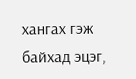хангах гэж байхад эцэг,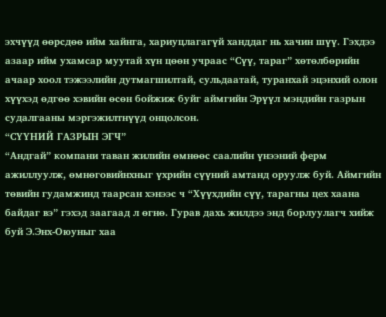эхчүүд өөрсдөө ийм хайнга, хариуцлагагүй ханддаг нь хачин шүү. Гэхдээ азаар ийм ухамсар муутай хүн цөөн учраас “Сүү, тараг” хөтөлбөрийн ачаар хоол тэжээлийн дутмагшилтай, сульдаатай, туранхай эцэнхий олон хүүхэд өдгөө хэвийн өсөн бойжиж буйг аймгийн Эрүүл мэндийн газрын судалгааны мэргэжилтнүүд онцолсон.
“СҮҮНИЙ ГАЗРЫН ЭГЧ”
“Андгай” компани таван жилийн өмнөөс саалийн үнээний ферм ажиллуулж, өмнөговийнхныг үхрийн сүүний амтанд оруулж буй. Аймгийн төвийн гудамжинд таарсан хэнээс ч “Хүүхдийн сүү, тарагны цех хаана байдаг вэ” гэхэд заагаад л өгнө. Гурав дахь жилдээ энд борлуулагч хийж буй Э.Энх-Оюуныг хаа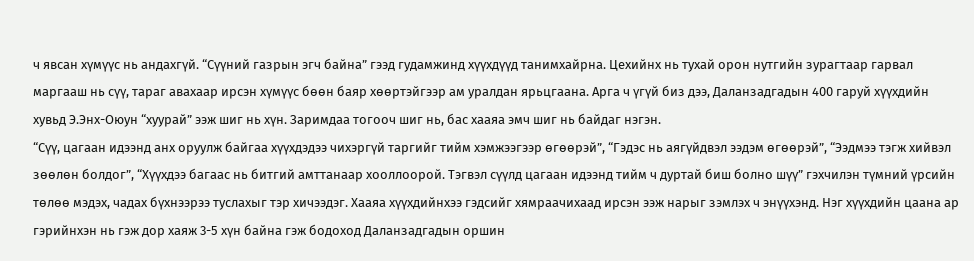ч явсан хүмүүс нь андахгүй. “Сүүний газрын эгч байна” гээд гудамжинд хүүхдүүд танимхайрна. Цехийнх нь тухай орон нутгийн зурагтаар гарвал маргааш нь сүү, тараг авахаар ирсэн хүмүүс бөөн баяр хөөртэйгээр ам уралдан ярьцгаана. Арга ч үгүй биз дээ, Даланзадгадын 400 гаруй хүүхдийн хувьд Э.Энх-Оюун “хуурай” ээж шиг нь хүн. Заримдаа тогооч шиг нь, бас хааяа эмч шиг нь байдаг нэгэн.
“Сүү, цагаан идээнд анх оруулж байгаа хүүхдэдээ чихэргүй таргийг тийм хэмжээгээр өгөөрэй”, “Гэдэс нь аягүйдвэл ээдэм өгөөрэй”, “Ээдмээ тэгж хийвэл зөөлөн болдог”, “Хүүхдээ багаас нь битгий амттанаар хооллоорой. Тэгвэл сүүлд цагаан идээнд тийм ч дуртай биш болно шүү” гэхчилэн түмний үрсийн төлөө мэдэх, чадах бүхнээрээ туслахыг тэр хичээдэг. Хааяа хүүхдийнхээ гэдсийг хямраачихаад ирсэн ээж нарыг зэмлэх ч энүүхэнд. Нэг хүүхдийн цаана ар гэрийнхэн нь гэж дор хаяж 3-5 хүн байна гэж бодоход Даланзадгадын оршин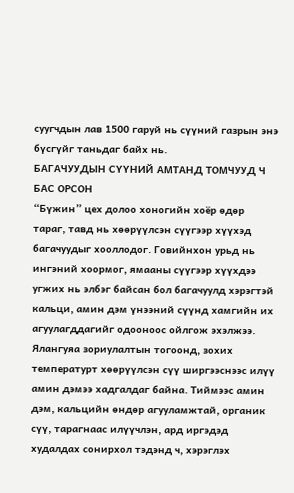суугчдын лав 1500 гаруй нь сүүний газрын энэ бүсгүйг таньдаг байх нь.
БАГАЧУУДЫН СҮҮНИЙ АМТАНД ТОМЧУУД Ч БАС ОРСОН
“Бүжин” цех долоо хоногийн хоёр өдөр тараг, тавд нь хөөрүүлсэн сүүгээр хүүхэд багачуудыг хооллодог. Говийнхон урьд нь ингэний хоормог, ямааны сүүгээр хүүхдээ угжих нь элбэг байсан бол багачуулд хэрэгтэй кальци, амин дэм үнээний сүүнд хамгийн их агуулагддагийг одооноос ойлгож эхэлжээ. Ялангуяа зориулалтын тогоонд, зохих температурт хөөрүүлсэн сүү ширгээснээс илүү амин дэмээ хадгалдаг байна. Тиймээс амин дэм, кальцийн өндөр агууламжтай, органик сүү, тарагнаас илүүчлэн, ард иргэдэд худалдах сонирхол тэдэнд ч, хэрэглэх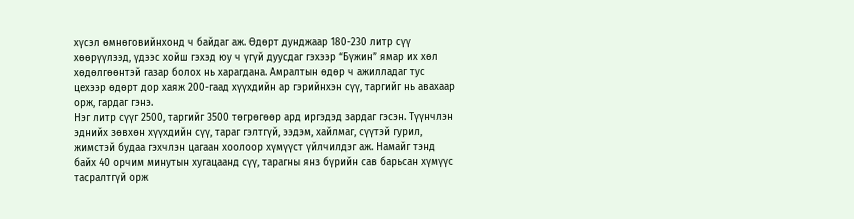хүсэл өмнөговийнхонд ч байдаг аж. Өдөрт дунджаар 180-230 литр сүү хөөрүүлээд, үдээс хойш гэхэд юу ч үгүй дуусдаг гэхээр “Бүжин” ямар их хөл хөдөлгөөнтэй газар болох нь харагдана. Амралтын өдөр ч ажилладаг тус цехээр өдөрт дор хаяж 200-гаад хүүхдийн ар гэрийнхэн сүү, таргийг нь авахаар орж, гардаг гэнэ.
Нэг литр сүүг 2500, таргийг 3500 төгрөгөөр ард иргэдэд зардаг гэсэн. Түүнчлэн эднийх зөвхөн хүүхдийн сүү, тараг гэлтгүй, ээдэм, хайлмаг, сүүтэй гурил, жимстэй будаа гэхчлэн цагаан хоолоор хүмүүст үйлчилдэг аж. Намайг тэнд байх 40 орчим минутын хугацаанд сүү, тарагны янз бүрийн сав барьсан хүмүүс тасралтгүй орж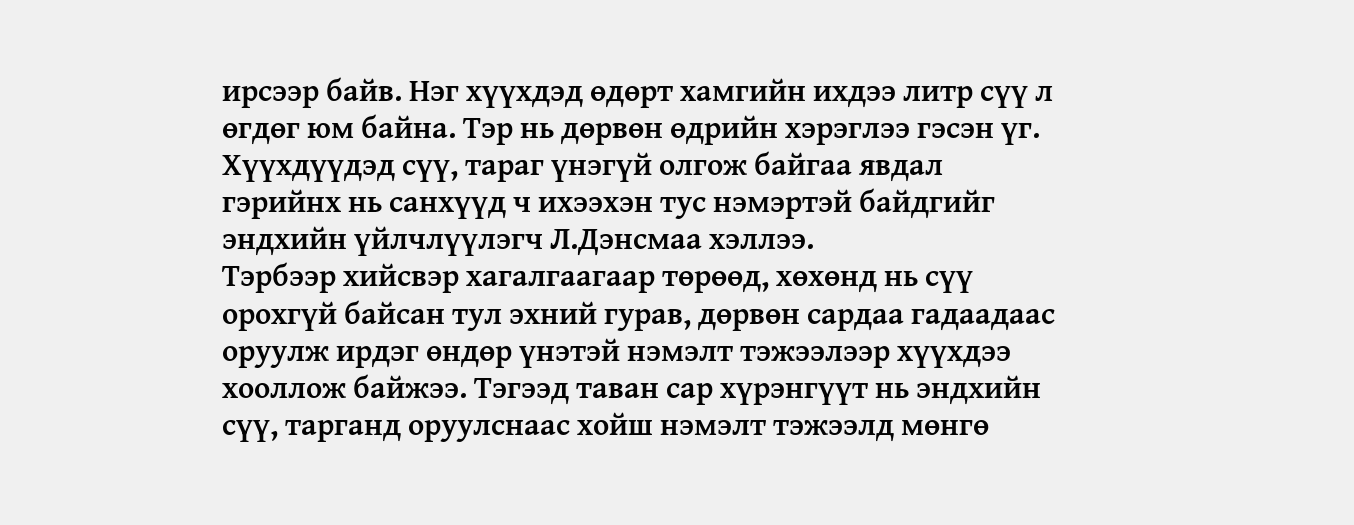ирсээр байв. Нэг хүүхдэд өдөрт хамгийн ихдээ литр сүү л өгдөг юм байна. Тэр нь дөрвөн өдрийн хэрэглээ гэсэн үг. Хүүхдүүдэд сүү, тараг үнэгүй олгож байгаа явдал гэрийнх нь санхүүд ч ихээхэн тус нэмэртэй байдгийг эндхийн үйлчлүүлэгч Л.Дэнсмаа хэллээ.
Тэрбээр хийсвэр хагалгаагаар төрөөд, хөхөнд нь сүү орохгүй байсан тул эхний гурав, дөрвөн сардаа гадаадаас оруулж ирдэг өндөр үнэтэй нэмэлт тэжээлээр хүүхдээ хооллож байжээ. Тэгээд таван сар хүрэнгүүт нь эндхийн сүү, тарганд оруулснаас хойш нэмэлт тэжээлд мөнгө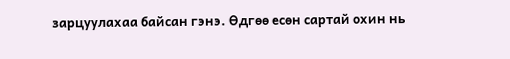зарцуулахаа байсан гэнэ. Өдгөө есөн сартай охин нь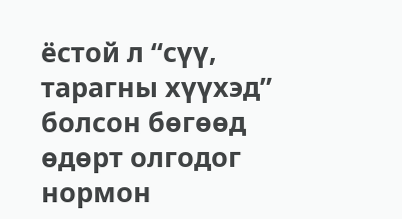ёстой л “сүү, тарагны хүүхэд” болсон бөгөөд өдөрт олгодог нормон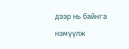дээр нь байнга нэмүүлж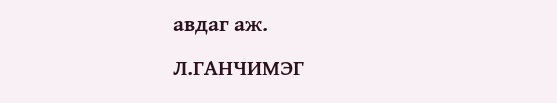авдаг аж.
Л.ГАНЧИМЭГ